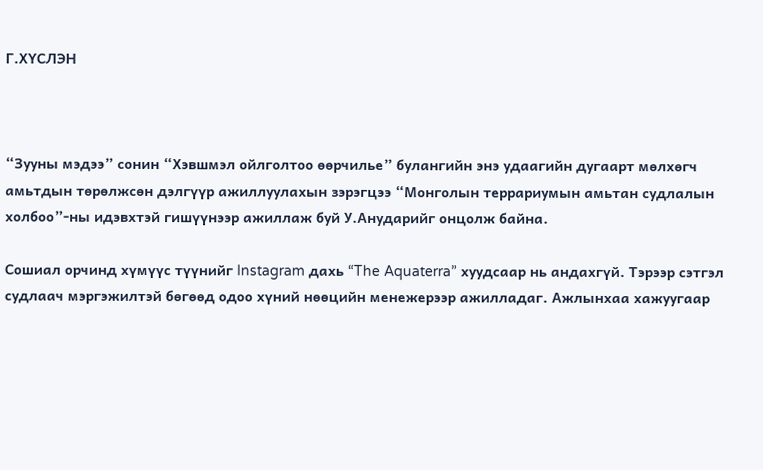Г.ХҮСЛЭН



“Зууны мэдээ” сонин “Хэвшмэл ойлголтоо өөрчилье” булангийн энэ удаагийн дугаарт мөлхөгч амьтдын төрөлжсөн дэлгүүр ажиллуулахын зэрэгцээ “Монголын террариумын амьтан судлалын холбоо”-ны идэвхтэй гишүүнээр ажиллаж буй У.Анударийг онцолж байна.

Сошиал орчинд хүмүүс түүнийг Instagram дахь “The Aquaterra” хуудсаар нь андахгүй. Тэрээр сэтгэл судлаач мэргэжилтэй бөгөөд одоо хүний нөөцийн менежерээр ажилладаг. Ажлынхаа хажуугаар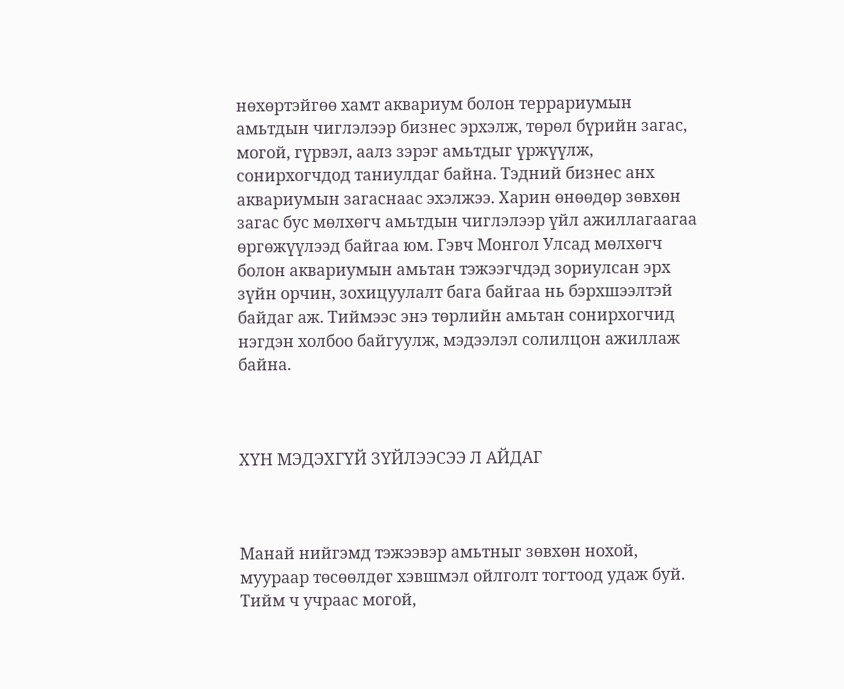нөхөртэйгөө хамт аквариум болон террариумын амьтдын чиглэлээр бизнес эрхэлж, төрөл бүрийн загас, могой, гүрвэл, аалз зэрэг амьтдыг үржүүлж, сонирхогчдод таниулдаг байна. Тэдний бизнес анх аквариумын загаснаас эхэлжээ. Харин өнөөдөр зөвхөн загас бус мөлхөгч амьтдын чиглэлээр үйл ажиллагаагаа өргөжүүлээд байгаа юм. Гэвч Монгол Улсад мөлхөгч болон аквариумын амьтан тэжээгчдэд зориулсан эрх зүйн орчин, зохицуулалт бага байгаа нь бэрхшээлтэй байдаг аж. Тиймээс энэ төрлийн амьтан сонирхогчид нэгдэн холбоо байгуулж, мэдээлэл солилцон ажиллаж байна.



ХҮН МЭДЭХГҮЙ ЗҮЙЛЭЭСЭЭ Л АЙДАГ



Манай нийгэмд тэжээвэр амьтныг зөвхөн нохой, муураар төсөөлдөг хэвшмэл ойлголт тогтоод удаж буй. Тийм ч учраас могой,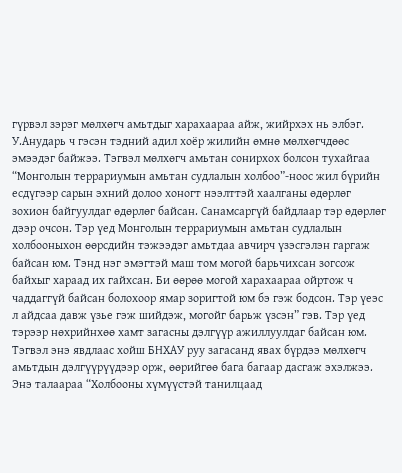гүрвэл зэрэг мөлхөгч амьтдыг харахаараа айж, жийрхэх нь элбэг. У.Анударь ч гэсэн тэдний адил хоёр жилийн өмнө мөлхөгчдөөс эмээдэг байжээ. Тэгвэл мөлхөгч амьтан сонирхох болсон тухайгаа “Монголын террариумын амьтан судлалын холбоо”-ноос жил бүрийн есдүгээр сарын эхний долоо хоногт нээлттэй хаалганы өдөрлөг зохион байгуулдаг өдөрлөг байсан. Санамсаргүй байдлаар тэр өдөрлөг дээр очсон. Тэр үед Монголын террариумын амьтан судлалын холбооныхон өөрсдийн тэжээдэг амьтдаа авчирч үзэсгэлэн гаргаж байсан юм. Тэнд нэг эмэгтэй маш том могой барьчихсан зогсож байхыг хараад их гайхсан. Би өөрөө могой харахаараа ойртож ч чаддаггүй байсан болохоор ямар зоригтой юм бэ гэж бодсон. Тэр үеэс л айдсаа давж үзье гэж шийдэж, могойг барьж үзсэн” гэв. Тэр үед тэрээр нөхрийнхөө хамт загасны дэлгүүр ажиллуулдаг байсан юм. Тэгвэл энэ явдлаас хойш БНХАУ руу загасанд явах бүрдээ мөлхөгч амьтдын дэлгүүрүүдээр орж, өөрийгөө бага багаар дасгаж эхэлжээ. Энэ талаараа “Холбооны хүмүүстэй танилцаад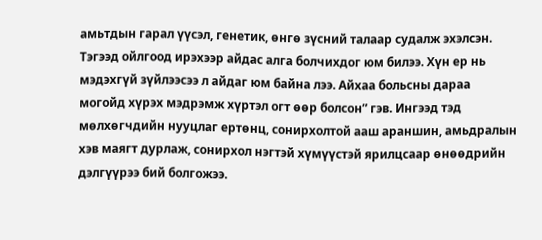амьтдын гарал үүсэл, генетик, өнгө зүсний талаар судалж эхэлсэн. Тэгээд ойлгоод ирэхээр айдас алга болчихдог юм билээ. Хүн ер нь мэдэхгүй зүйлээсээ л айдаг юм байна лээ. Айхаа больсны дараа могойд хүрэх мэдрэмж хүртэл огт өөр болсон” гэв. Ингээд тэд мөлхөгчдийн нууцлаг ертөнц, сонирхолтой ааш араншин, амьдралын хэв маягт дурлаж, сонирхол нэгтэй хүмүүстэй ярилцсаар өнөөдрийн дэлгүүрээ бий болгожээ.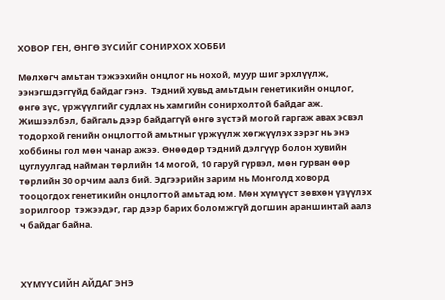ХОВОР ГЕН, ӨНГӨ ЗҮСИЙГ СОНИРХОХ ХОББИ

Мөлхөгч амьтан тэжээхийн онцлог нь нохой, муур шиг эрхлүүлж, ээнэгшдэггүйд байдаг гэнэ.  Тэдний хувьд амьтдын генетикийн онцлог, өнгө зүс, үржүүлгийг судлах нь хамгийн сонирхолтой байдаг аж. Жишээлбэл, байгаль дээр байдаггүй өнгө зүстэй могой гаргаж авах эсвэл тодорхой генийн онцлогтой амьтныг үржүүлж хөгжүүлэх зэрэг нь энэ хоббины гол мөн чанар ажээ. Өнөөдөр тэдний дэлгүүр болон хувийн цуглуулгад найман төрлийн 14 могой, 10 гаруй гүрвэл, мөн гурван өөр төрлийн 30 орчим аалз бий. Эдгээрийн зарим нь Монголд ховорд тооцогдох генетикийн онцлогтой амьтад юм. Мөн хүмүүст зөвхөн үзүүлэх зорилгоор  тэжээдэг, гар дээр барих боломжгүй догшин араншинтай аалз ч байдаг байна.



ХҮМҮҮСИЙН АЙДАГ ЭНЭ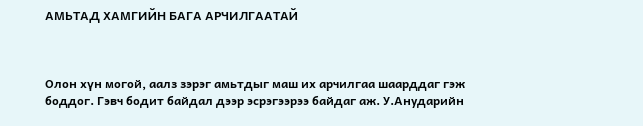АМЬТАД ХАМГИЙН БАГА АРЧИЛГААТАЙ



Олон хүн могой, аалз зэрэг амьтдыг маш их арчилгаа шаарддаг гэж боддог. Гэвч бодит байдал дээр эсрэгээрээ байдаг аж. У.Анударийн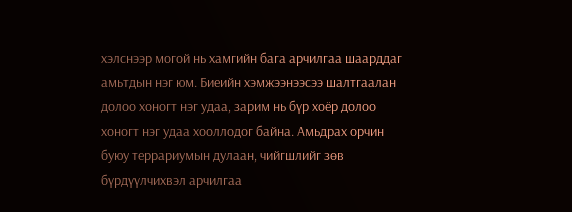хэлснээр могой нь хамгийн бага арчилгаа шаарддаг амьтдын нэг юм. Биеийн хэмжээнээсээ шалтгаалан долоо хоногт нэг удаа, зарим нь бүр хоёр долоо хоногт нэг удаа хооллодог байна. Амьдрах орчин буюу террариумын дулаан, чийгшлийг зөв бүрдүүлчихвэл арчилгаа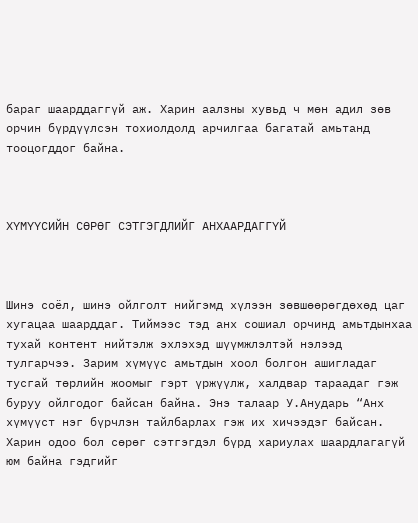бараг шаарддаггүй аж. Харин аалзны хувьд ч мөн адил зөв орчин бүрдүүлсэн тохиолдолд арчилгаа багатай амьтанд тооцогддог байна.



ХҮМҮҮСИЙН СӨРӨГ СЭТГЭГДЛИЙГ АНХААРДАГГҮЙ



Шинэ соёл, шинэ ойлголт нийгэмд хүлээн зөвшөөрөгдөхөд цаг хугацаа шаарддаг. Тиймээс тэд анх сошиал орчинд амьтдынхаа тухай контент нийтэлж эхлэхэд шүүмжлэлтэй нэлээд тулгарчээ. Зарим хүмүүс амьтдын хоол болгон ашигладаг тусгай төрлийн жоомыг гэрт үржүүлж, халдвар тараадаг гэж буруу ойлгодог байсан байна. Энэ талаар У.Анударь “Анх хүмүүст нэг бүрчлэн тайлбарлах гэж их хичээдэг байсан. Харин одоо бол сөрөг сэтгэгдэл бүрд хариулах шаардлагагүй юм байна гэдгийг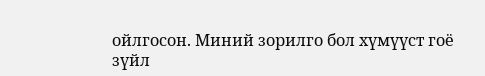ойлгосон. Миний зорилго бол хүмүүст гоё зүйл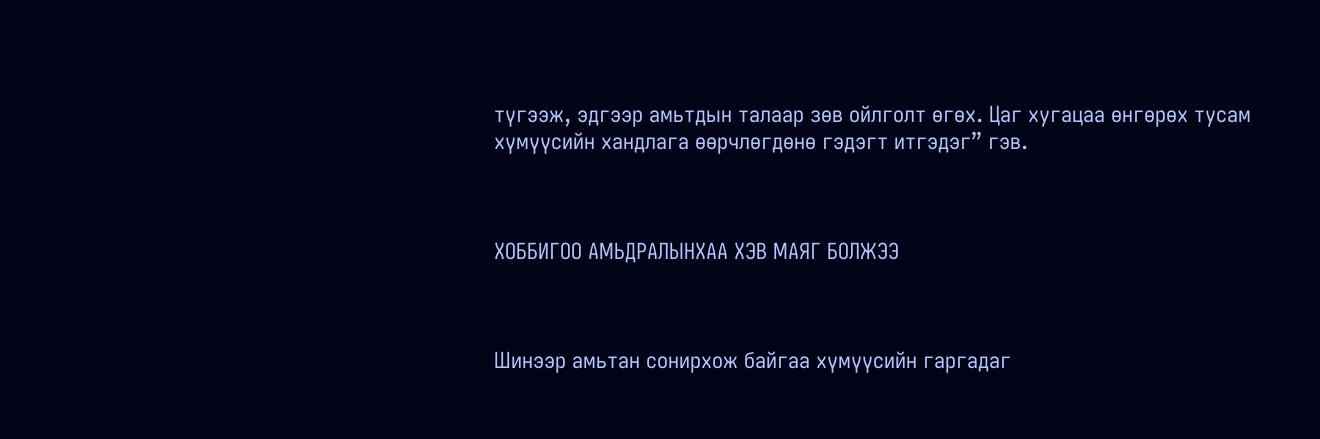түгээж, эдгээр амьтдын талаар зөв ойлголт өгөх. Цаг хугацаа өнгөрөх тусам хүмүүсийн хандлага өөрчлөгдөнө гэдэгт итгэдэг” гэв.



ХОББИГОО АМЬДРАЛЫНХАА ХЭВ МАЯГ БОЛЖЭЭ



Шинээр амьтан сонирхож байгаа хүмүүсийн гаргадаг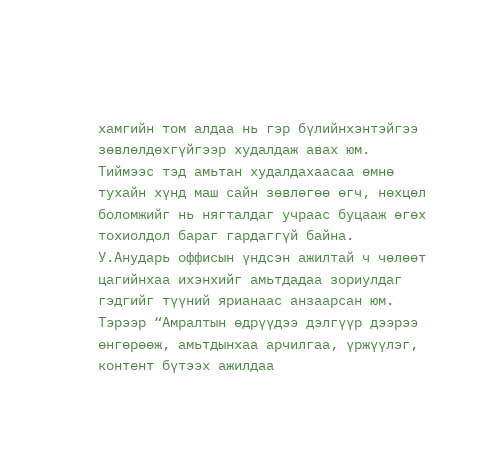хамгийн том алдаа нь гэр бүлийнхэнтэйгээ зөвлөлдөхгүйгээр худалдаж авах юм. Тиймээс тэд амьтан худалдахаасаа өмнө тухайн хүнд маш сайн зөвлөгөө өгч, нөхцөл боломжийг нь нягталдаг учраас буцааж өгөх тохиолдол бараг гардаггүй байна. У.Анударь оффисын үндсэн ажилтай ч чөлөөт цагийнхаа ихэнхийг амьтдадаа зориулдаг гэдгийг түүний ярианаас анзаарсан юм. Тэрээр “Амралтын өдрүүдээ дэлгүүр дээрээ өнгөрөөж, амьтдынхаа арчилгаа, үржүүлэг, контент бүтээх ажилдаа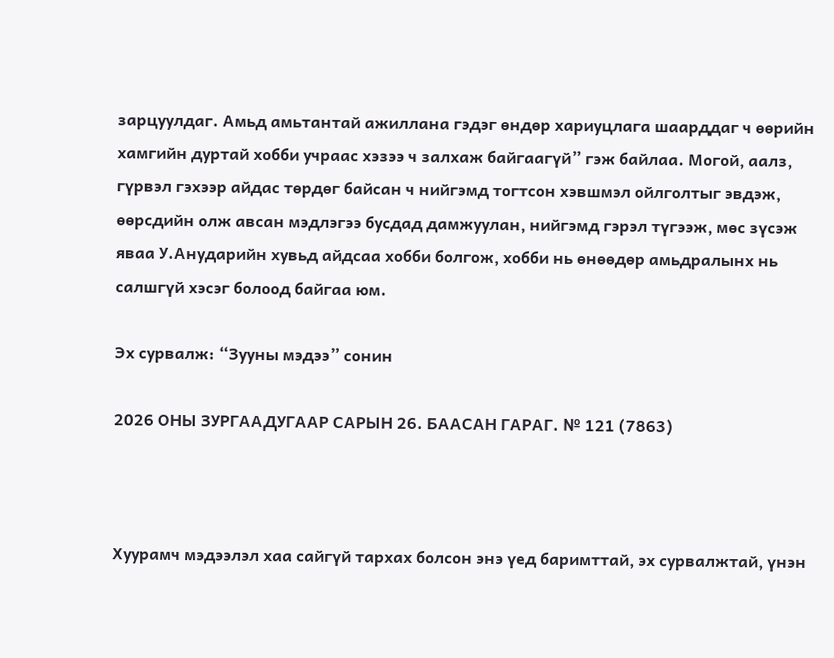зарцуулдаг. Амьд амьтантай ажиллана гэдэг өндөр хариуцлага шаарддаг ч өөрийн хамгийн дуртай хобби учраас хэзээ ч залхаж байгаагүй” гэж байлаа. Могой, аалз, гүрвэл гэхээр айдас төрдөг байсан ч нийгэмд тогтсон хэвшмэл ойлголтыг эвдэж, өөрсдийн олж авсан мэдлэгээ бусдад дамжуулан, нийгэмд гэрэл түгээж, мөс зүсэж яваа У.Анударийн хувьд айдсаа хобби болгож, хобби нь өнөөдөр амьдралынх нь салшгүй хэсэг болоод байгаа юм.

Эх сурвалж: “Зууны мэдээ” сонин

2026 ОНЫ ЗУРГААДУГААР САРЫН 26. БААСАН ГАРАГ. № 121 (7863)



Хуурамч мэдээлэл хаа сайгүй тархах болсон энэ үед баримттай, эх сурвалжтай, үнэн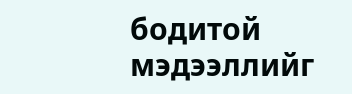бодитой мэдээллийг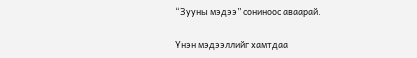“Зууны мэдээ” сониноос аваарай.

Үнэн мэдээллийг хамтдаа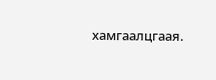хамгаалцгаая.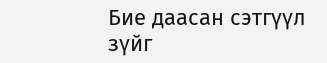Бие даасан сэтгүүл зүйг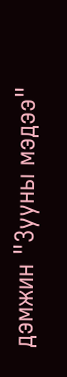дэмжин "Зууны мэдээ"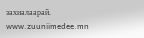захиалаарай. www.zuuniimedee.mn